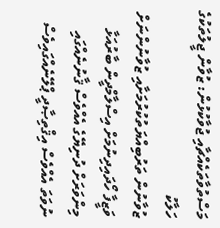މަސްތުވާތަކެއްޗާއި ޖުވާކުޅުން: ޒުވާން ޖީލުތަކުގެ ހަލާކު
ޒުވާނުން ތަރުބިއްޔަތުކުރުމަށާއި ޒުވާނުންނަށް ވަޒީފާ ހޯދައިދިނުމަށް އިސްލާމްދީން ބާރުއަޅާ މިންވަރަށް ދުނިޔޭގެ އެއްވެސް ޤާނުނެއްގައި ނުވަތަ އެއްވެސް އިޤްތިޞާދީ ޕްލޭނެއްގައިވެސް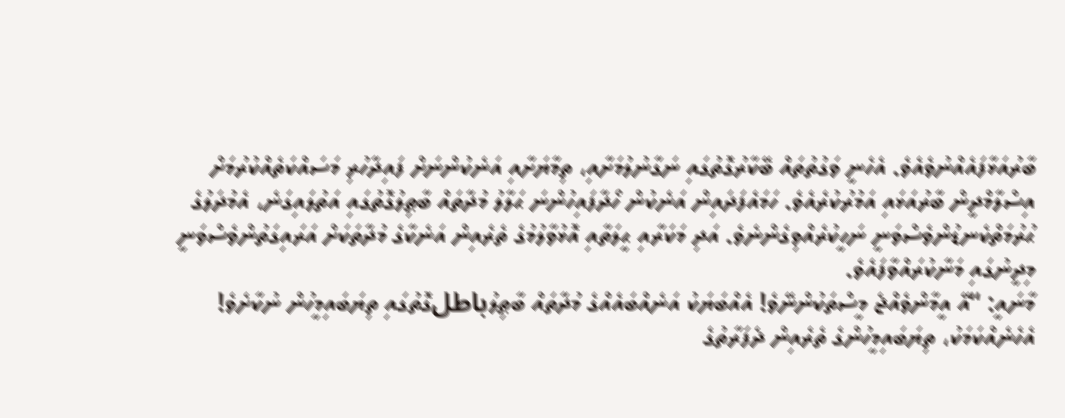ބާރުއަޅާފައެއްނުވެއެވެ. އެހެނީ ވަގުތުތައް ބޭކާރުގޮތުގައި ނަގާނުލުމަށާއި، ތިމާޔަށާއި އަނެކުންނަށް ފައިދާހުރި މަސައްކަތެއްކުރުމަށް އިސްލާމްދީން ބާރުއަޅައި އަމުރުކުރެއެވެ. ހަމައެފަދައިން އަނެކުން ހޯދާފައިހުންނަ ޙަލާލު މުދާތައް ބާޠިލުގޮތުގައި އަތުލައިގަނެ، އެމުދަލުގެ ޙުރުމަތްކެނޑުންވެސްވަނީ ނަހީކުރެއްވިގެންނެވެ. އަދި މަކަރާއި ޙީލަތާއި އޮޅުވާލުމުގެ ތެރެއިން އަނެކާގެ މުދާތަކަށް އަރައިގަތުންވެސްވަނީ މިދީނުގައި މަނާކުރައްވާފައެވެ.
މާނައީ: “އޭ އީމާންވެއްޖެ މީސްތަކުންނޭވެ! އެއްބަޔަކު އަނެއްބައެއްގެ މުދާތައް ބާޠިލުباطلގޮތުގައި ތިޔަބައިމީހުން ނުކާށެވެ! އެހެނެއްކަމަކު، ތިޔަބައިމީހުންގެ ތެރެއިން ދެފަރާތުގެ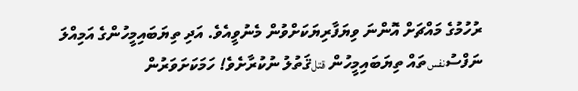ރުހުމުގެ މައްޗަށް އޮންނަ ވިޔަފާރިޔަކަށްވުން މެނުވީއެވެ. އަދި ތިޔަބައިމީހުންގެ އަމިއްލަ ނަފްސުنفسތައް ތިޔަބައިމީހުން قتلޤަތުލު ނުކުރާށެވެ! ހަމަކަށަވަރުން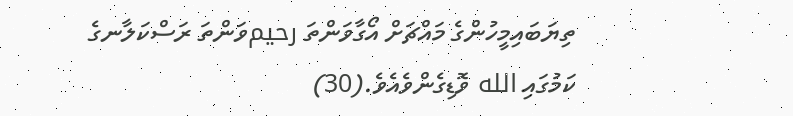ތިޔަބައިމީހުންގެ މައްޗަށް އޯގާވަންތަ رحيمވަންތަ ރަސްކަލާނގެ ކަމުގައި الله ވޮޑިގެންވެއެވެ.(30)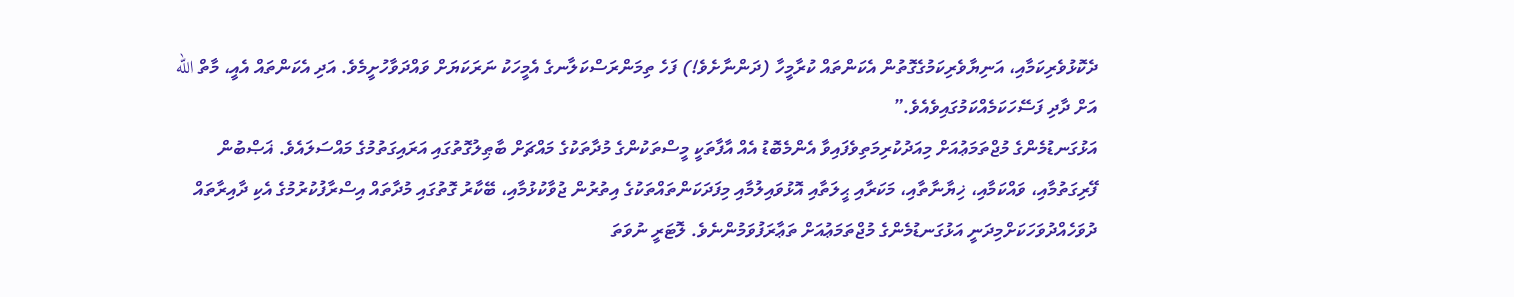ދެކޮޅުވެރިކަމާއި، އަނިޔާވެރިކަމުގެގޮތުން އެކަންތައް ކުރާމީހާ (ދަންނާށެވެ!) ފަހެ ތިމަންރަސްކަލާނގެ އެމީހަކު ނަރަކަޔަށް ވައްދަވާހުށީމެވެ. އަދި އެކަންތައް އެއީ، މާތް الله އަށް ދާދި ފަސޭހަކަމެއްކަމުގައިވެއެވެ.”
އަޅުގަނޑުމެންގެ މުޖްތަމަޢުއަށް މިއަދުކުރިމަތިވެފައިވާ އެންމެބޮޑު އެއް އާފާތަކީ މީސްތަކުންގެ މުދާތަކުގެ މައްޗަށް ބާޠިލުގޮތުގައި އަރައިގަތުމުގެ މައްސަލައެވެ. ޣަޞްބުން ފޭރިގަތުމާއި، ވައްކަމާއި، ޚިޔާނާތާއި، މަކަރާއި ޙީލަތާއި އޮޅުވައިލުމާއި މިފަދަކަންތައްތަކުގެ އިތުރުން ޖުވާކުޅުމާއި، ބޭކާރު ގޮތުގައި މުދާތައް އިސްރާފުކުރުމުގެ އެކި ދާއިރާތައް ދުވަހެއްދުވަހަކަށްމިދަނީ އަޅުގަނޑުމެންގެ މުޖްތަމަޢުއަށް ތަޢާރަފުވަމުންނެވެ. ލޮޓަރީ ނުވަތަ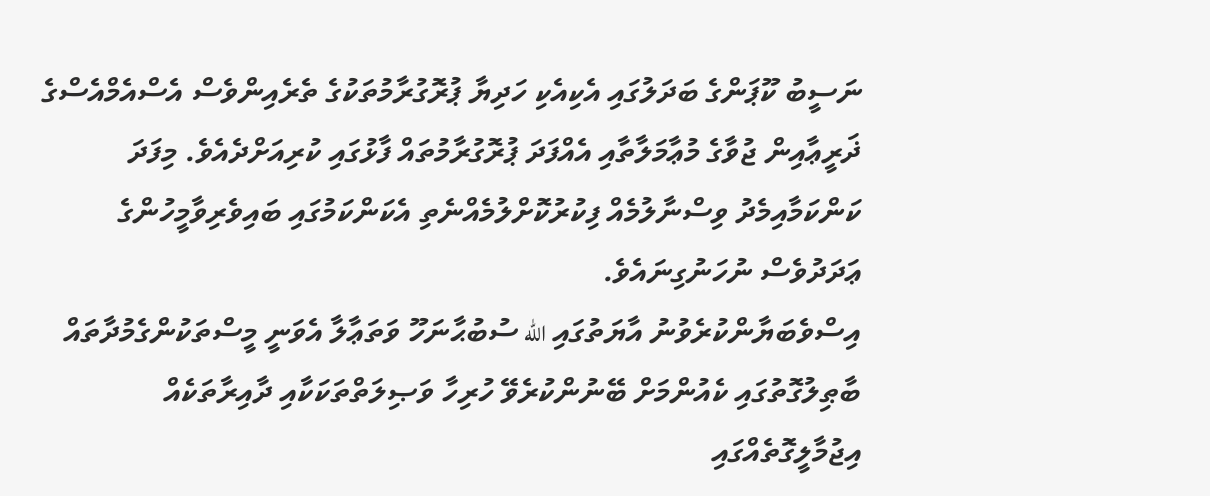ނަސީބު ކޫޕަންގެ ބަދަލުގައި އެކިއެކި ހަދިޔާ ޕުރޮގުރާމުތަކުގެ ތެރެއިންވެސް އެސްއެމްއެސްގެ ޛަރީޢާއިން ޖުވާގެ މުޢާމަލާތާއި އެއްފަދަ ޕުރޮގުރާމުތައް ފާޅުގައި ކުރިއަށްދެއެވެ. މިފަދަ ކަންކަމާއިމެދު ވިސްނާލުމެއް ފިކުރުކޮށްލުމެއްނެތި އެކަންކަމުގައި ބައިވެރިވާމީހުންގެ ޢަދަދުވެސް ނުހަނުގިނައެވެ.
އިސްވެބަޔާންކުރެވުނު އާޔަތުގައި الله ސުބުޙާނަހޫ ވަތަޢާލާ އެވަނީ މީސްތަކުންގެމުދާތައް ބާޠިލުގޮތުގައި ކެއުންމަށް ބޭނުންކުރެވޭ ހުރިހާ ވަޞިލަތްތަކަކާއި ދާއިރާތަކެއް އިޖުމާލީގޮތެއްގައި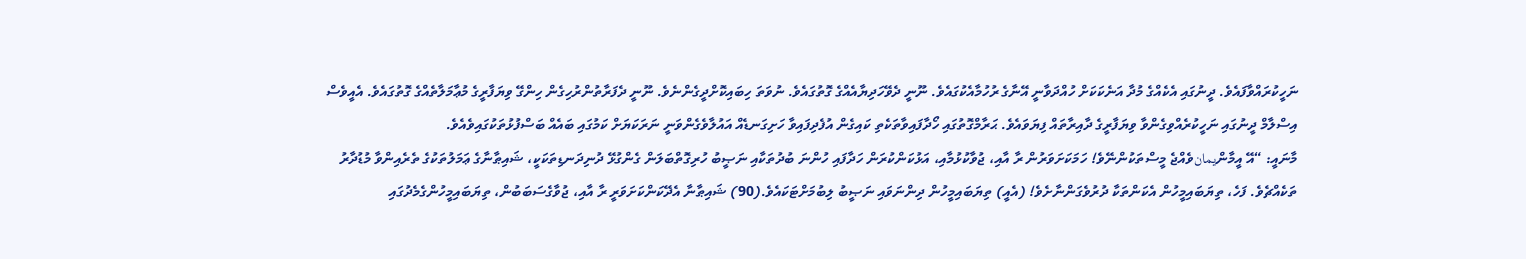ނަހީކުރައްވާފައެވެ. ދީނުގައި އެކެއްގެ މުދާ އަނެކަކަށް ހުއްދަވާނީ އޭނާގެ ރުހުމާއެކުގައެވެ. ނޫނީ ދެވޭހަދިޔާއެއްގެ ގޮތުގައެވެ. ނުވަތަ ހިބައިކޮށްދީގެންނެވެ. ނޫނީ ދެފަރާތުންރުހިގެން ހިންގޭ ވިޔަފާރީގެ މުޢާމަލާތެއްގެ ގޮތުގައެވެ. އެއީވެސް އިސްލާމް ދީނުގައި ނަހީކުރެއްވިގެންވާ ވިޔަފާރީގެ ދާއިރާތައް ފިޔަވައެވެ. ޙަރާމްގޮތުގައި ހޯދާފައިވާތަކެތި ކައިގެން އުފެދިފައިވާ ހަށިގަނޑެއް އައުލާވެގެންވަނީ ނަރަކަޔަށް ކަމުގައި ބައެއް ބަސްފުޅުތަކުގައިވެއެވެ.
މާނައީ: “އޭ އީމާންيمانވެއްޖެ މީސްތަކުންނޭވެ! ހަމަކަށަވަރުން ރާ އާއި، ޖުވާކުޅުމާއި، އަޅުކަންކުރަން ހަދާފައި ހުންނަ ބުދުތަކާއި ނަޞީބު ހުރިގޮތްބަލަން ގެންގުޅޭ ދުނިދަނޑިތަކަކީ، ޝައިޠާނާގެ ޢަމަލުތަކުގެ ތެރެއިންވާ މުޑުދާރު ތަކެއްޗެވެ. ފަހެ، ތިޔަބައިމީހުން އެކަންތަކާ ދުރުވެގަންނާށެވެ! (އެއީ) ތިޔަބައިމީހުން ދިންނަވައި ނަޞީބު ލިބުމަށްޓަކައެވެ.(90) ޝައިޠާނާ އެދޭކަންކަށަވަރީ ރާ އާއި، ޖުވާގެސަބަބުން، ތިޔަބައިމީހުންގެމެދުގައި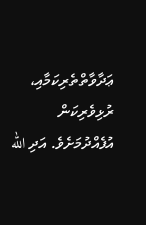ޢަދާވާތްތެރިކަމާއި، ރުޅިވެރިކަން އުފެއްދުމަށެވެ. އަދި الله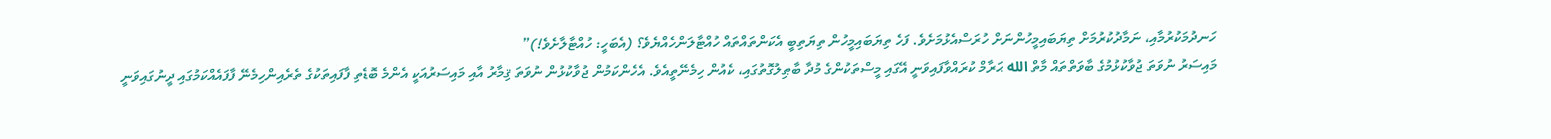ހަނދުމަކުރުމާއި، ނަމާދުކުރުމަށް ތިޔަބައިމީހުންނަށް ހުރަސްއެޅުމަށެވެ. ފަހެ ތިޔަބައިމީހުން ތިޔަތިބީ އެކަންތައްތައް ހުއްޓާލަންހެއްޔެވެ؟ (އެބަހީ: ހުއްޓާލާށެވެ!)”
މައިސަރު ނުވަތަ ޖުވާކުޅުމުގެ ބާވަތްތައް މާތް الله ޙަރާމް ކުރައްވާފައިވަނީ އޭގައި މީސްތަކުންގެ މުދާ ބާޠިލުގޮތުގައި، ކެއުން ހިމެނޭތީއެވެ. އެހެންކަމުން ޖުވާކުޅުން ނުވަތަ ޤިމާރު އާއި މައިސަރުއަކީ އެންމެ ބޮޑެތި ފާފައިތަކުގެ ތެރެއިންހިމެނޭ ފާފައެއްކަމުގައި ދީނުގައިވަނީ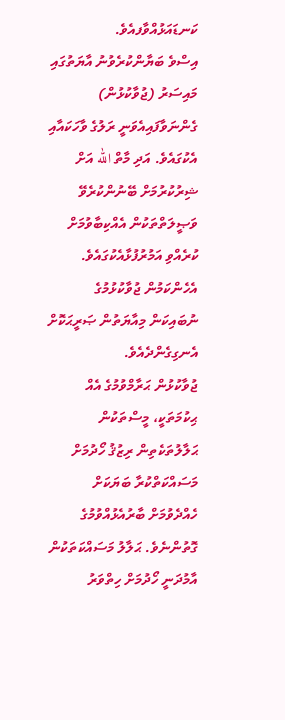ކަނޑައަޅުއްވާފއެވެ.
އިސްވެ ބަޔާންކުރެވުނު އާޔަތުގައި މައިސަރު (ޖުވާކުޅުން) ގެންނަވާފައިއެވަނީ ރަލުގެ ވާހަކައާއި އެކުގައެވެ. އަދި މާތް الله އަށް ޝިރުކުރުމަށް ބޭނުންކުރެވޭ ވަޞީލަތްތަކުން އެއްކިބާވުމަށް ކުރެއްވި އަމުރުފުޅާއެކުގައެވެ. އެހެންކަމުން ޖުވާކުޅުމުގެ ނުބައިކަން މިއާޔަތުން ޞަރީޙަކޮށް އެނގިގެންދެއެވެ.
ޖުވާކުޅުން ޙަރާމްވުމުގެ އެއް ޙިކުމަތަކީ، މީސްތަކުން ޙަލާލުތަކެތިން ރިޒުޤު ހޯދުމަށް މަސައްކަތްކުރާ ބަޔަކަށް ހެއްދެވުމަށް ބާރުއެޅުއްވުމުގެ ގޮތުންނެވެ. ޙަލާލު މަސައްކަތަކުން އާމުދަނީ ހޯދުމަށް ހިތްވަރު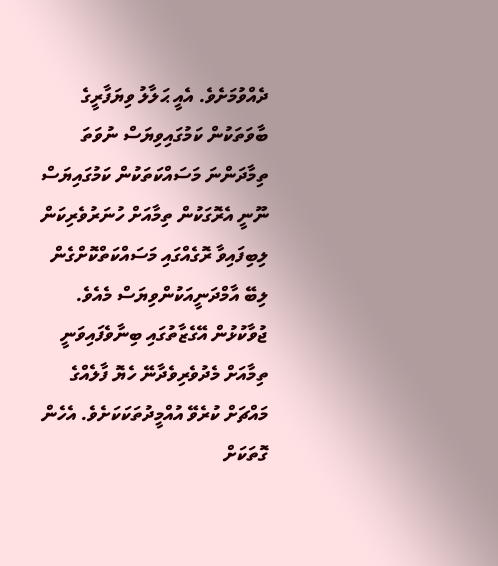ދެއްވުމަށެވެ. އެއީ ޙަލާލު ވިޔަފާރީގެ ބާވަތަކުން ކަމުގައިވިޔަސް ނުވަތަ ތިމާދަންނަ މަސައްކަތަކުން ކަމުގައިޔަސް ނޫނީ އެރޮގަކުން ތިމާއަށް ހުނަރުވެރިކަން ލިބިފައިވާ ރޮގެއްގައި މަސައްކަތްކޮށްގެން ލިބޭ އާމްދަނީއަކުންވިޔަސް މެއެވެ.
ޖުވާކުޅުން އޭގެޒާތުގައި ބިނާވެފައިވަނީ ތިމާއަށް މެދުވެރިވެދާނޭ ހެޔޮ ފާލެއްގެ މައްޗަށް ކުރެވޭ އުއްމީދުތަކަކަށެވެ. އެހެން ގޮތަކަށް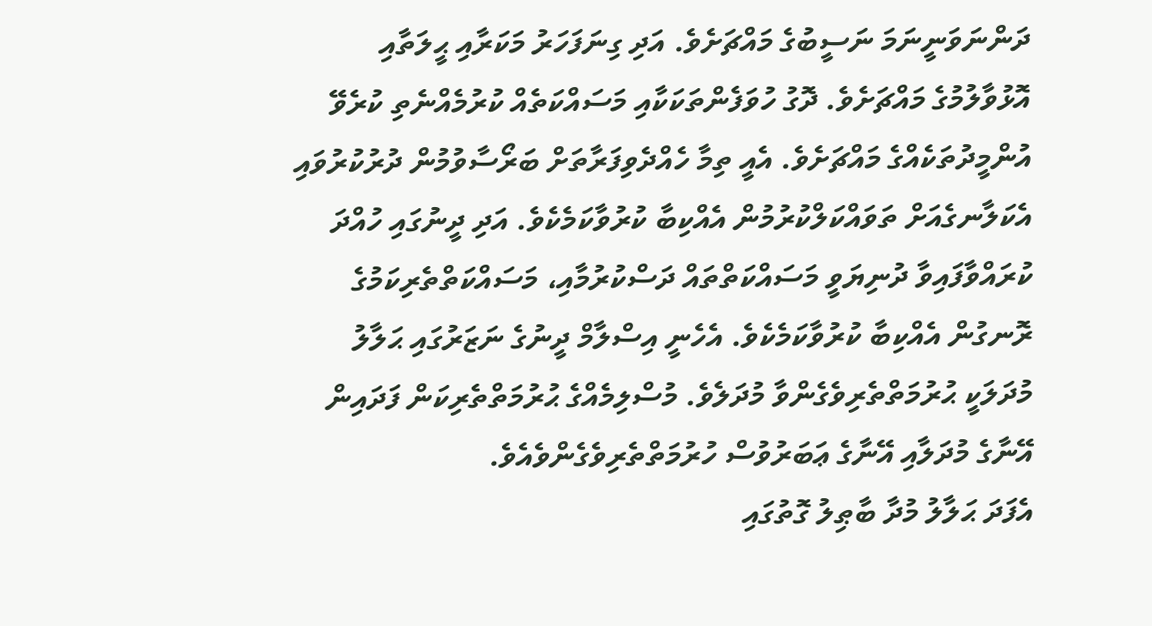ދަންނަވަނީނަމަ ނަސީބުގެ މައްޗަށެވެ. އަދި ގިނަފަހަރު މަކަރާއި ޙީލަތާއި އޮޅުވާލުމުގެ މައްޗަށެވެ. ދޮގު ހުވަފެންތަކަކާއި މަސައްކަތެއް ކުރުމެއްނެތި ކުރެވޭ އުންމީދުތަކެއްގެ މައްޗަށެވެ. އެއީ ތިމާ ހެއްދެވިފަރާތަށް ބަރޯސާވުމުން ދުރުކުރުވައި އެކަލާނގެއަށް ތަވައްކަލްކުރުމުން އެއްކިބާ ކުރުވާކަމެކެވެ. އަދި ދީނުގައި ހުއްދަ ކުރައްވާފައިވާ ދުނިޔަވީ މަސައްކަތްތައް ދަސްކުރުމާއި، މަސައްކަތްތެރިކަމުގެ ރޮނގުން އެއްކިބާ ކުރުވާކަމެކެވެ. އެހެނީ އިސްލާމް ދީނުގެ ނަޒަރުގައި ޙަލާލު މުދަލަކީ ޙުރުމަތްތެރިވެގެންވާ މުދަލެވެ. މުސްލިމެއްގެ ޙުރުމަތްތެރިކަން ފަދައިން އޭނާގެ މުދަލާއި އޭނާގެ ޢަބަރުވުސް ހުރުމަތްތެރިވެގެންވެއެވެ.
އެފަދަ ޙަލާލު މުދާ ބާޠިލު ގޮތުގައި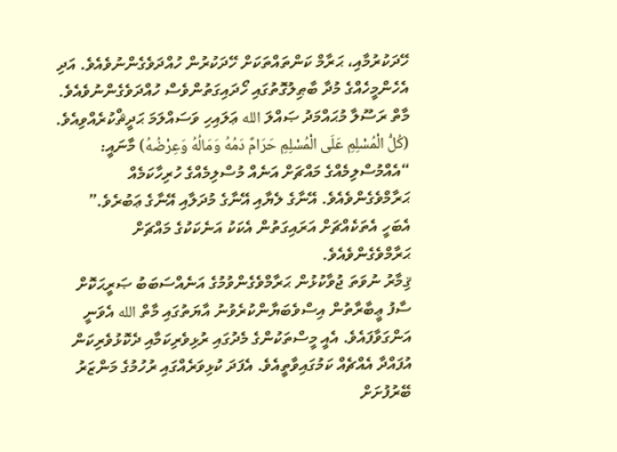ހޭދަކުރުމާއި، ޙަރާމް ކަންތައްތަކަށް ހޭދަކުރުން ހުއްދަވެގެންނުވެއެވެ. އަދި އެހެންމީހެއްގެ މުދާ ބާޠިލުގޮތުގައި ހޯދައިގަތުންވެސް ހުއްދަވެގެންނުވެއެވެ. މާތް ރަސޫލާ މުޙައްމަދު ޞައްލަ الله ޢަލައިހި ވަސައްލަމަ ޙަދީޘްކުރެއްވިއެވެ. (كُلُّ الْمُسْلِمِ عَلَى الْمُسْلِمِ حَرَامٌ دَمُهُ وَمَالُهُ وَعِرْضُهُ) މާނައީ: “އެއްމުސްލިމެއްގެ މައްޗަށް އަނެއް މުސްލިމެއްގެ ހުރިހާކަމެއް ޙަރާމްވެގެންވެއެވެ. އޭނާގެ ލެޔާއި އޭނާގެ މުދަލާއި އޭނާގެ ޢަބުރެވެ.” އެބަހީ އެތަކެއްޗަށް އަރައިގަތުން އެކަކު އަނެކަކުގެ މައްޗަށް ޙަރާމްވެގެންވެއެވެ.
ޤިމާރު ނުވަތަ ޖުވާކުޅުން ޙަރާމްވެގެންވުމުގެ އަނެއްސަބަބު ޞަރީޙަކޮށް ސާފު ޢީބާރާތުން އިސްވެބަޔާންކުރެވުނު އާޔަތުގައި މާތް الله އެވަނީ އަންގަވާފައެވެ. އެއީ މީސްތަކުންގެ މެދުގައި ރުޅިވެރިކަމާއި ދެކޮޅުވެރިކަން އުފައްދާ އެއްޗެއް ކަމުގައިވާތީއެވެ. އެފަދަ ކުޅިވަރެއްގައި ރުހުމުގެ މަންޒަރު ބޭރުފުށަށް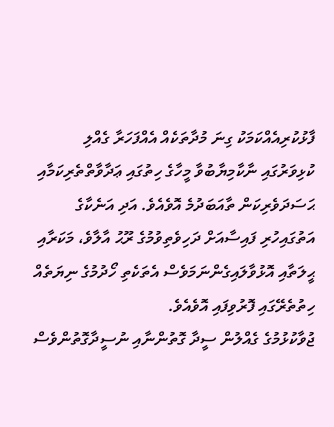ފާޅުކުރިއެއްކަމަކު ގިނަ މުދާތަކެއް އެއްފަހަރާ ގެއްލި ކުޅިވަރުގައި ނާކާމިޔާބުވާ މީހާގެ ހިތުގައި ޢަދާވާތްތެރިކަމާއި ޙަސަދަވެރިކަން ތާއަބަދުމެ އޮވެއެވެ. އަދި އަނެކާގެ އަތުގައިހުރި ފައިސާއަށް ދަހިވެތިވުމުގެ ރޫޙު އާލާވެ، މަކަރާއި ޙީލަތާއި އޮޅުވާލައިގެންނަމަވެސް އެތަކެތި ހޯދުމުގެ ނިޔަތެއް ހިތުތެރޭގައި ފޮރުވިފައި އޮވެއެވެ.
ޖުވާކުޅުމުގެ ގެއްލުން ސީދާ ގޮތުންނާއި ނުސީދާގޮތުންވެސް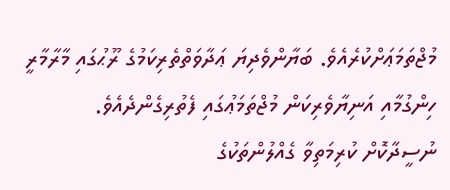މުޖްތަމަޢަށްކުރެއެވެ. ބަޔާންވެދިޔަ ޢަދާވަތްތެރިކަމުގެ ރޫޙުގައި މާރާމާރީ ހިންގުމާއި އަނިޔާވެރިކަން މުޖްތަމަޢުގައި ފެތުރިގެންދެއެވެ. ނުސީދާކޮށް ކުރިމަތިވާ ގެއްލުންތަކުގެ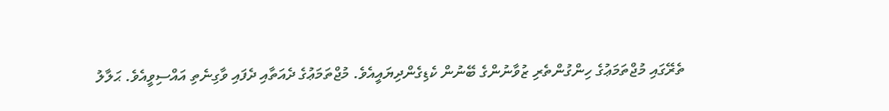ތެރޭގައި މުޖްތަމަޢުގެ ހިންގުންތެރި ޒުވާނުންގެ ބޭނުން ކެޑިގެންދިޔައީއެވެ. މުޖްތަމަޢުގެ ދެއަތާއި ދެފައި ވާގިނެތި އައްސިވީއެވެ. ޙަލާލު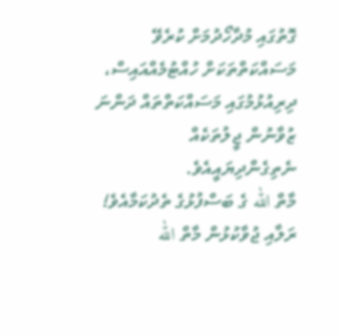ގޮތުގައި މުދާހޯދުމަށް ކުރެވޭ މަސައްކަތްތަކަށް ހުއްޓުމެއްއައިސް، ދިރިއުޅުމުގައި މަސައްކަތްތައް ދަންނަ ޒުވާނުން ޖީލުތަކެއް ނެތިގެންދިޔައީއެވެ.
މާތް الله ގެ ބަސްފުޅުގެ ތެދުކަމާއެވެ! ރަލާއި ޖުވާކުޅުން މާތް الله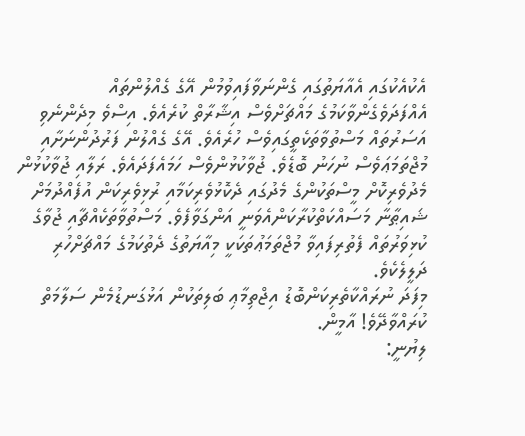އެކުއެކުގައި އެއާޔަތުގައި ގެންނަވާފައިވުމުން އޭގެ ގެއްލުންތައް އެއްފަދަވެގެންވާކަމުގެ މައްޗަށްވެސް އިޝާރާތް ކުރެއެވެ. އިސްވެ މިދެންނެވި އަސަރުތައް މަސްތުވާތަކެތީގައިވެސް ހުރެއެވެ. އޭގެ ގެއްލުން ފަރުދުންނަށާއި މުޖްތަމަޢަވެސް ނުހަނު ބޮޑެވެ. ޖުވާކުޅުންވެސް ހަމައެފަދައެވެ. ރަލާއި ޖުވާކުޅުން މެދުވެރިކޮށް މީސްތަކުންގެ މެދުގައި ދެކޮޅުވެރިކަމާއި ރުޅިވެރިކަން އުފެއްދުމަށް ޝައިޠާނާ މަސައްކަތްކުރާކަންއެވަނީ އަންގަވާފެވެ. މަސްތުވާތަކެއްޗާއި ޖުވާގެ ކުޅިވަރުތައް ފެތުރިފައިވާ މުޖްތަމަޢުތަކަކީ މިއާޔަތުގެ ދެތުކަމުގެ މައްޗަށްހުރި ދަލީލެކެވެ.
މިފަދަ ނުރައްކާތެރިކަންބޮޑު އިޖްތިމާޢި ބަލިތަކުން އަޅުގަނޑުމެން ސަލާމަތް ކުރައްވާދޭވެ! އާމީން.
ލިޔުނީ: